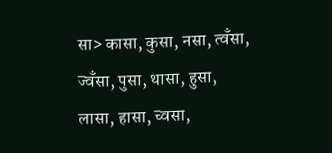सा> कासा, कुसा, नसा, त्वँसा, ज्वँसा, पुसा, थासा, हुसा, लासा, हासा, च्वसा,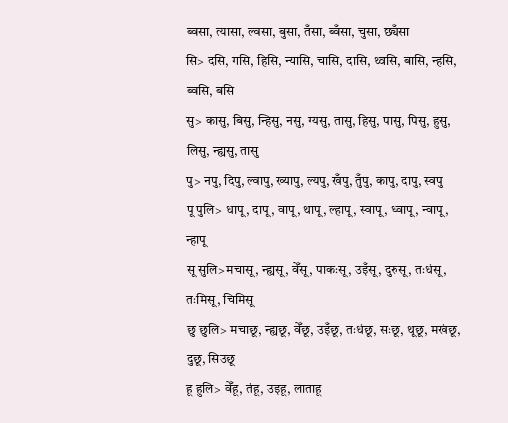ब्वसा, त्यासा, ल्वसा, बुसा, तँसा, ब्वँसा, चुसा, छ्यँसा
सि> दसि, गसि, हिसि, न्यासि, चासि, दासि, थ्वसि, बासि, न्हसि, ब्वसि, बसि
सु> कासु, बिसु, न्हिसु, नसु, ग्यसु, तासु, हिसु, पासु, पिसु, हुसु, लिसु, न्ह्यसु, तासु
पु> नपु, दिपु, ल्वापु, ख्यापु, ल्यपु, खँपु, तुँपु, कापु, दापु, स्वपु
पू पुलि> धापू, दापू, वापू, थापू, ल्हापू, स्वापू, ध्वापू, न्वापू, न्हापू
सू सुलि>मचासू, न्ह्यसू, वेँसू, पाकःसू, उइँसू, दुरुसू, तःधंसू, तःमिसू, चिमिसू
छु छुलि> मचाछू, न्ह्यछू, वेँछू, उइँछू, तःधंछू, सःछू, थूछू, मखंछू, दुछू, सिउछू
हू हुलि> वेँहू, तंहू, उइहू, लाताहू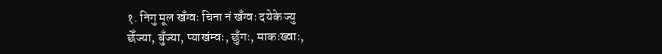१. निगु मूल खँग्वः चिना नं खँग्वः दयेके ज्यु
छेँज्या, बुँज्या, प्याखंम्वः, छुँगः, माकःख्वाः,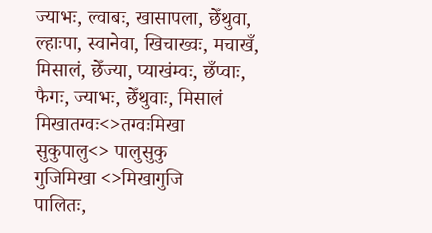ज्याभः, ल्वाबः, खासापला, छेँथुवा, ल्हाःपा, स्वानेवा, खिचाख्वः, मचाखँ, मिसालं, छेँज्या, प्याखंम्वः, छँप्वाः, फैगः, ज्याभः, छेँथुवाः, मिसालं
मिखातग्वः<>तग्वःमिखा
सुकुपालु<> पालुसुकु
गुजिमिखा <>मिखागुजि
पालितः,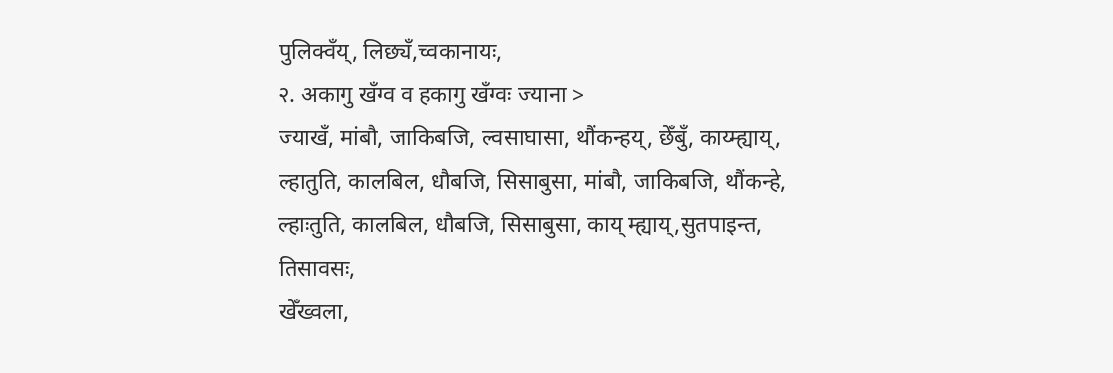पुलिक्वँय्, लिछ्यँ,च्वकानायः,
२. अकागु खँग्व व हकागु खँग्वः ज्याना >
ज्याखँ, मांबौ, जाकिबजि, ल्वसाघासा, थौंकन्हय्, छेँबुँ, काय्म्ह्याय्, ल्हातुति, कालबिल, धौबजि, सिसाबुसा, मांबौ, जाकिबजि, थौंकन्हे, ल्हाःतुति, कालबिल, धौबजि, सिसाबुसा, काय् म्ह्याय्,सुतपाइन्त, तिसावसः,
खेँख्वला,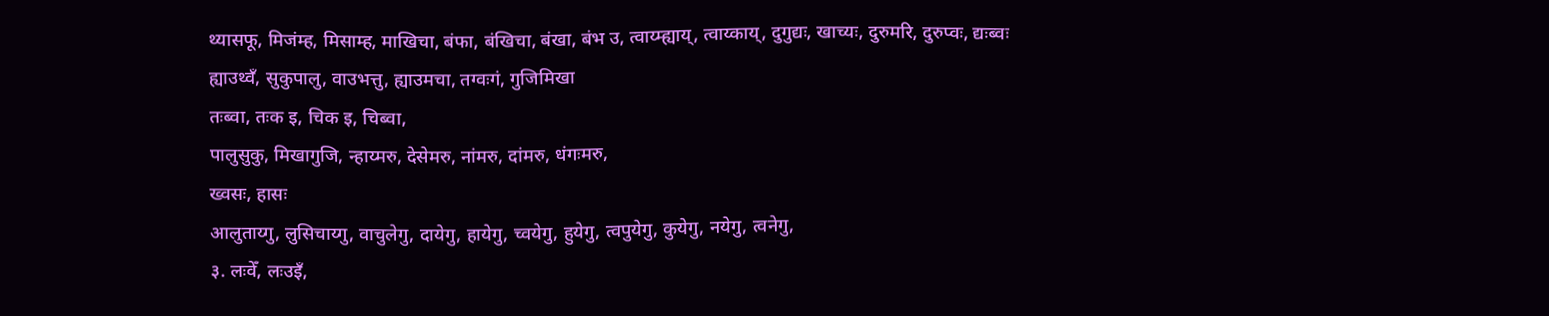थ्यासफू, मिजंम्ह, मिसाम्ह, माखिचा, बंफा, बंखिचा, बंखा, बंभ उ, त्वाय्म्ह्याय्, त्वाय्काय्, दुगुद्यः, खाच्यः, दुरुमरि, दुरुप्वः, द्यःब्वः
ह्याउथ्वँ, सुकुपालु, वाउभत्तु, ह्याउमचा, तग्वःगं, गुजिमिखा
तःब्वा, तःक इ, चिक इ, चिब्वा,
पालुसुकु, मिखागुजि, न्हाय्मरु, देसेमरु, नांमरु, दांमरु, धंगःमरु,
ख्वसः, हासः
आलुताय्गु, लुसिचाय्गु, वाचुलेगु, दायेगु, हायेगु, च्वयेगु, हुयेगु, त्वपुयेगु, कुयेगु, नयेगु, त्वनेगु,
३. लःवेँ, लःउइँ,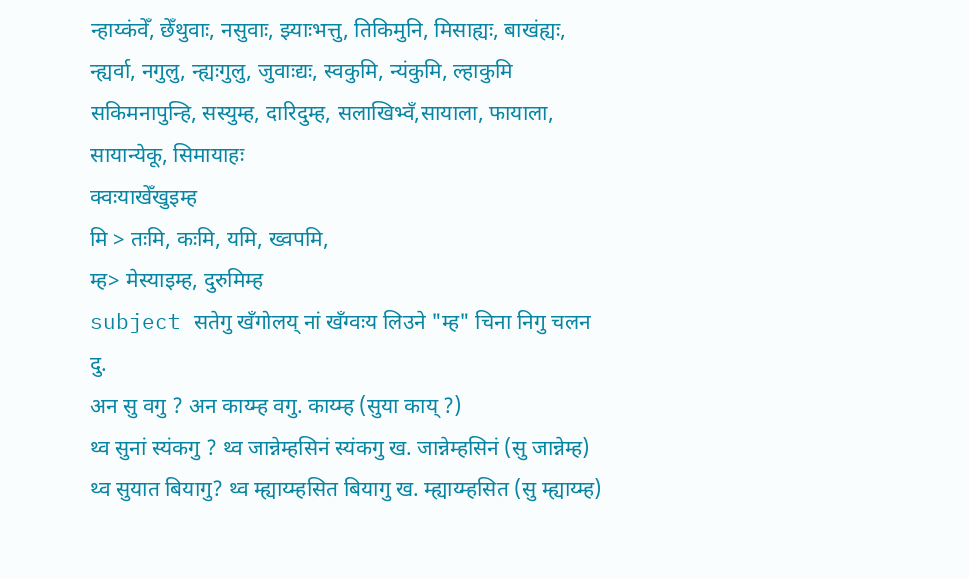न्हाय्कंवेँ, छेँथुवाः, नसुवाः, झ्याःभत्तु, तिकिमुनि, मिसाह्यः, बाखंह्यः, न्ह्यर्वा, नगुलु, न्ह्यःगुलु, जुवाःद्यः, स्वकुमि, न्यंकुमि, ल्हाकुमि
सकिमनापुन्हि, सस्युम्ह, दारिदुम्ह, सलाखिभ्वँ,सायाला, फायाला, सायान्येकू, सिमायाहः
क्वःयाखेँखुइम्ह
मि > तःमि, कःमि, यमि, ख्वपमि,
म्ह> मेस्याइम्ह, दुरुमिम्ह
subject सतेगु खँगोलय् नां खँग्वःय लिउने "म्ह" चिना निगु चलन दु.
अन सु वगु ? अन काय्म्ह वगु. काय्म्ह (सुया काय् ?)
थ्व सुनां स्यंकगु ? थ्व जान्नेम्हसिनं स्यंकगु ख. जान्नेम्हसिनं (सु जान्नेम्ह)
थ्व सुयात बियागु? थ्व म्ह्याय्म्हसित बियागु ख. म्ह्याय्म्हसित (सु म्ह्याय्म्ह)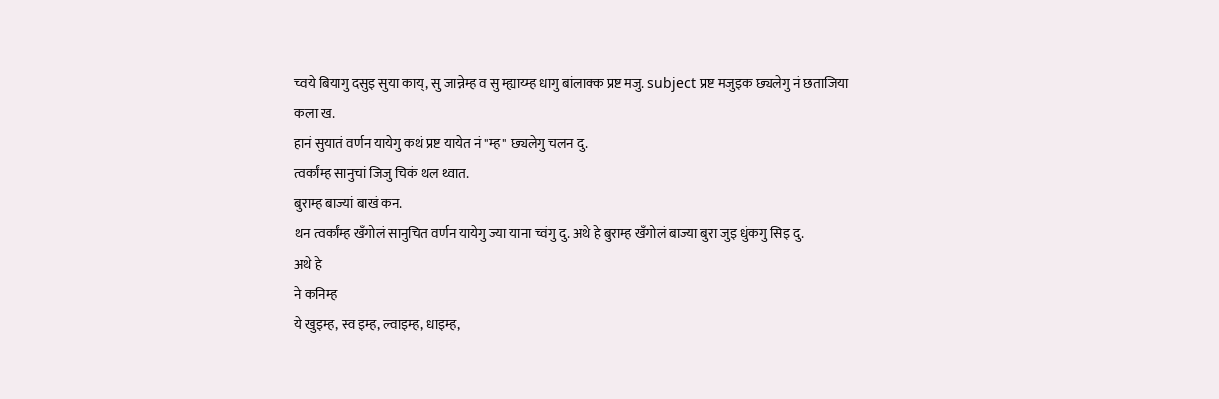च्वये बियागु दसुइ सुया काय्, सु जान्नेम्ह व सु म्ह्याय्म्ह धागु बांलाक्क प्रष्ट मजु. subject प्रष्ट मजुइक छ्यलेगु नं छताजिया कला ख.
हानं सुयातं वर्णन यायेगु कथं प्रष्ट यायेत नं "म्ह" छ्यलेगु चलन दु.
त्वर्कांम्ह सानुचां जिजु चिकं थल थ्वात.
बुराम्ह बाज्यां बाखं कन.
थन त्वर्कांम्ह खँगोलं सानुचित वर्णन यायेगु ज्या याना च्वंगु दु. अथे हे बुराम्ह खँगोलं बाज्या बुरा जुइ धुंकगु सिइ दु.
अथे हे
ने कनिम्ह
ये खुइम्ह, स्व इम्ह, ल्वाइम्ह, धाइम्ह,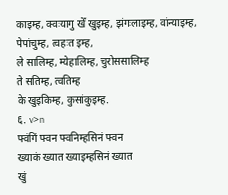काइम्ह, क्वःयागु खेँ खुइम्ह, झंगःलाइम्ह, वांन्याइम्ह, पेपांचुम्ह, त्वहःत इम्ह,
ले सालिम्ह, म्येहालिम्ह, चुरोससालिम्ह
ते सतिम्ह, त्वतिम्ह
के खुइकिम्ह, कुसांकुइम्ह.
६. v>n
फ्वंगिं फ्वन फ्वनिम्हसिनं फ्वन
ख्याकं ख्यात ख्याइम्हसिनं ख्यात
खुं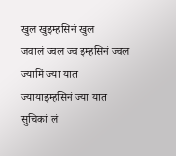खुल खुइम्हसिनं खुल
जवालं ज्वल ज्व इम्हसिनं ज्वल
ज्यामिं ज्या यात ज्यायाइम्हसिनं ज्या यात
सुचिकां लं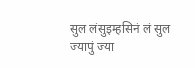सुल लंसुइम्हसिनं लं सुल
ज्यापुं ज्या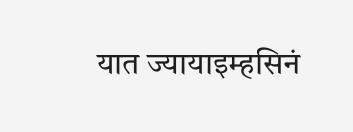यात ज्यायाइम्हसिनं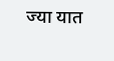ज्या यात